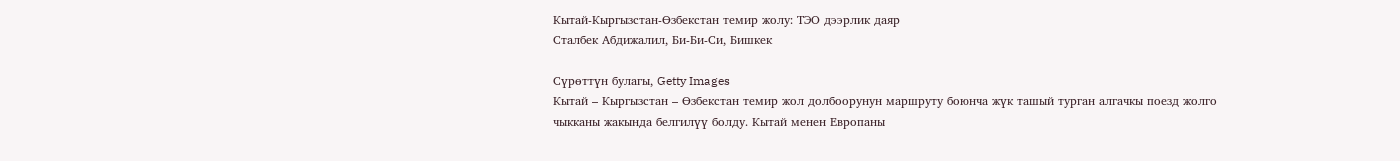Кытай-Кыргызстан-Өзбекстан темир жолу: ТЭО дээрлик даяр
Сталбек Абдижалил, Би-Би-Си, Бишкек

Сүрөттүн булагы, Getty Images
Кытай – Кыргызстан – Өзбекстан темир жол долбоорунун маршруту боюнча жүк ташый турган алгачкы поезд жолго чыкканы жакында белгилүү болду. Кытай менен Европаны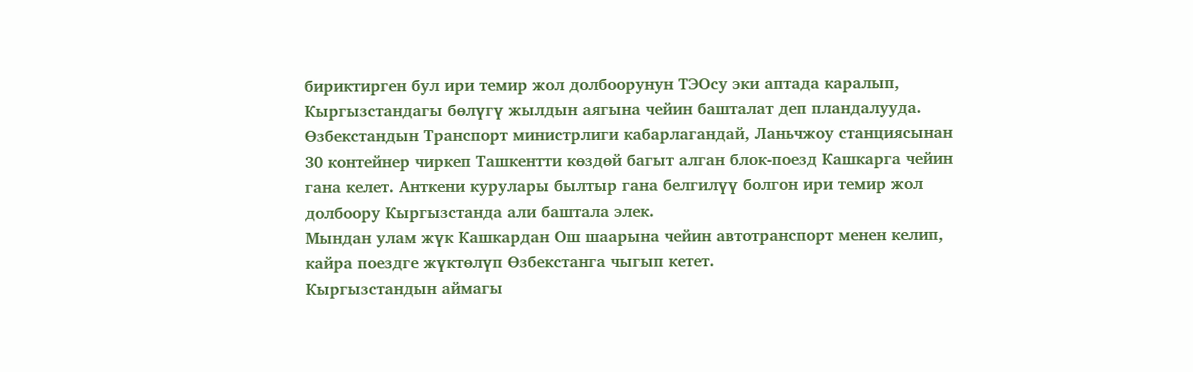бириктирген бул ири темир жол долбоорунун ТЭОсу эки аптада каралып, Кыргызстандагы бөлүгү жылдын аягына чейин башталат деп пландалууда.
Өзбекстандын Транспорт министрлиги кабарлагандай, Ланьчжоу станциясынан 30 контейнер чиркеп Ташкентти көздөй багыт алган блок-поезд Кашкарга чейин гана келет. Анткени курулары былтыр гана белгилүү болгон ири темир жол долбоору Кыргызстанда али баштала элек.
Мындан улам жүк Кашкардан Ош шаарына чейин автотранспорт менен келип, кайра поездге жүктөлүп Өзбекстанга чыгып кетет.
Кыргызстандын аймагы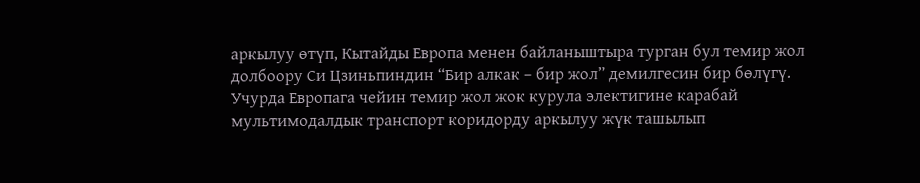аркылуу өтүп, Кытайды Европа менен байланыштыра турган бул темир жол долбоору Си Цзиньпиндин “Бир алкак – бир жол” демилгесин бир бөлүгү. Учурда Европага чейин темир жол жок курула электигине карабай мультимодалдык транспорт коридорду аркылуу жүк ташылып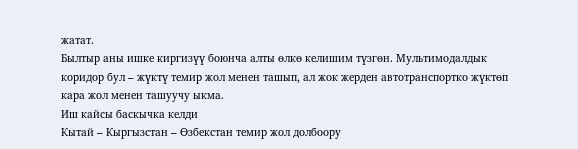жатат.
Былтыр аны ишке киргизүү боюнча алты өлкө келишим түзгөн. Мультимодалдык коридор бул – жүктү темир жол менен ташып, ал жок жерден автотранспортко жүктөп кара жол менен ташуучу ыкма.
Иш кайсы баскычка келди
Кытай – Кыргызстан – Өзбекстан темир жол долбоору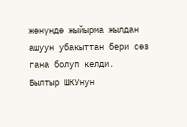жөнүндө жыйырма жылдан ашуун убакыттан бери сөз гана болуп келди.
Былтыр ШКУнун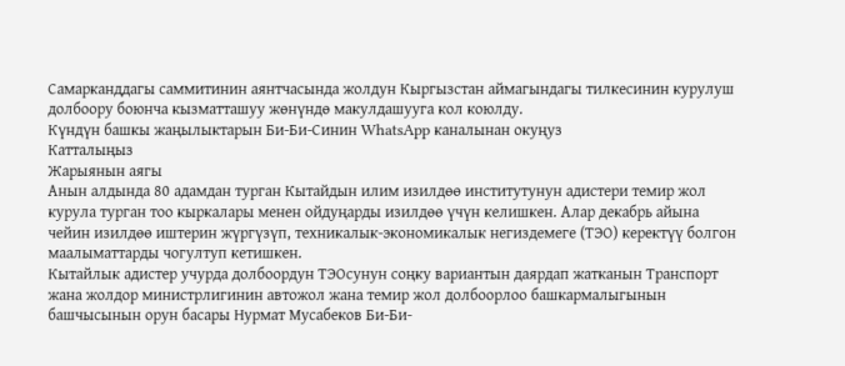Самарканддагы саммитинин аянтчасында жолдун Кыргызстан аймагындагы тилкесинин курулуш долбоору боюнча кызматташуу жөнүндө макулдашууга кол коюлду.
Күндүн башкы жаңылыктарын Би-Би-Синин WhatsApp каналынан окуңуз
Катталыңыз
Жарыянын аягы
Анын алдында 80 адамдан турган Кытайдын илим изилдөө институтунун адистери темир жол курула турган тоо кыркалары менен ойдуңарды изилдөө үчүн келишкен. Алар декабрь айына чейин изилдөө иштерин жүргүзүп, техникалык-экономикалык негиздемеге (ТЭО) керектүү болгон маалыматтарды чогултуп кетишкен.
Кытайлык адистер учурда долбоордун ТЭОсунун соңку вариантын даярдап жатканын Транспорт жана жолдор министрлигинин автожол жана темир жол долбоорлоо башкармалыгынын башчысынын орун басары Нурмат Мусабеков Би-Би-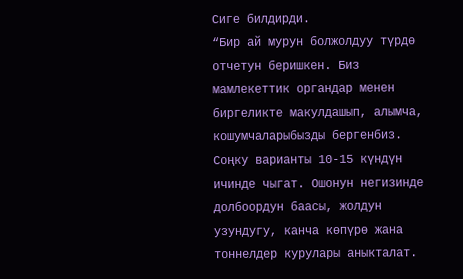Сиге билдирди.
“Бир ай мурун болжолдуу түрдө отчетун беришкен. Биз мамлекеттик органдар менен биргеликте макулдашып, алымча, кошумчаларыбызды бергенбиз. Соңку варианты 10-15 күндүн ичинде чыгат. Ошонун негизинде долбоордун баасы, жолдун узундугу, канча көпүрө жана тоннелдер курулары аныкталат.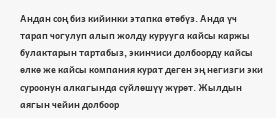Андан соң биз кийинки этапка өтөбүз. Анда үч тарап чогулуп алып жолду курууга кайсы каржы булактарын тартабыз, экинчиси долбоорду кайсы өлкө же кайсы компания курат деген эң негизги эки суроонун алкагында сүйлөшүү жүрөт. Жылдын аягын чейин долбоор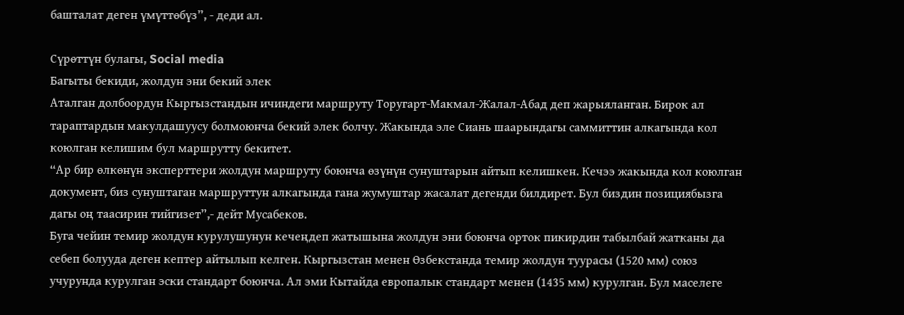башталат деген үмүттөбүз”, - деди ал.

Сүрөттүн булагы, Social media
Багыты бекиди, жолдун эни бекий элек
Аталган долбоордун Кыргызстандын ичиндеги маршруту Торугарт-Макмал-Жалал-Абад деп жарыяланган. Бирок ал тараптардын макулдашуусу болмоюнча бекий элек болчу. Жакында эле Сиань шаарындагы саммиттин алкагында кол коюлган келишим бул маршрутту бекитет.
“Ар бир өлкөнүн эксперттери жолдун маршруту боюнча өзүнүн сунуштарын айтып келишкен. Кечээ жакында кол коюлган документ, биз сунуштаган маршруттун алкагында гана жумуштар жасалат дегенди билдирет. Бул биздин позициябызга дагы оң таасирин тийгизет”,- дейт Мусабеков.
Буга чейин темир жолдун курулушунун кечеңдеп жатышына жолдун эни боюнча орток пикирдин табылбай жатканы да себеп болууда деген кептер айтылып келген. Кыргызстан менен Өзбекстанда темир жолдун туурасы (1520 мм) союз учурунда курулган эски стандарт боюнча. Ал эми Кытайда европалык стандарт менен (1435 мм) курулган. Бул маселеге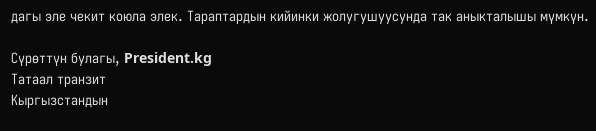дагы эле чекит коюла элек. Тараптардын кийинки жолугушуусунда так аныкталышы мүмкүн.

Сүрөттүн булагы, President.kg
Татаал транзит
Кыргызстандын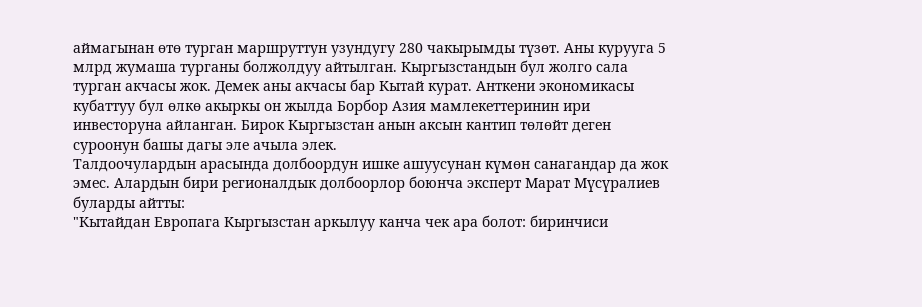аймагынан өтө турган маршруттун узундугу 280 чакырымды түзөт. Аны курууга 5 млрд жумаша турганы болжолдуу айтылган. Кыргызстандын бул жолго сала турган акчасы жок. Демек аны акчасы бар Кытай курат. Анткени экономикасы кубаттуу бул өлкө акыркы он жылда Борбор Азия мамлекеттеринин ири инвесторуна айланган. Бирок Кыргызстан анын аксын кантип төлөйт деген суроонун башы дагы эле ачыла элек.
Талдоочулардын арасында долбоордун ишке ашуусунан күмөн санагандар да жок эмес. Алардын бири регионалдык долбоорлор боюнча эксперт Марат Мүсүралиев буларды айтты:
"Кытайдан Европага Кыргызстан аркылуу канча чек ара болот: биринчиси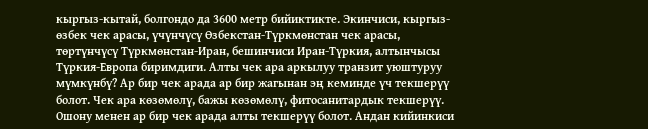кыргыз-кытай, болгондо да 3600 метр бийиктикте. Экинчиси, кыргыз-өзбек чек арасы, үчүнчүсү Ɵзбекстан-Түркмөнстан чек арасы, төртүнчүсү Түркмөнстан-Иран, бешинчиси Иран-Түркия, алтынчысы Түркия-Европа биримдиги. Алты чек ара аркылуу транзит уюштуруу мүмкүнбү? Ар бир чек арада ар бир жагынан эң кеминде үч текшерүү болот. Чек ара көзөмөлү, бажы көзөмөлү, фитосанитардык текшерүү. Ошону менен ар бир чек арада алты текшерүү болот. Андан кийинкиси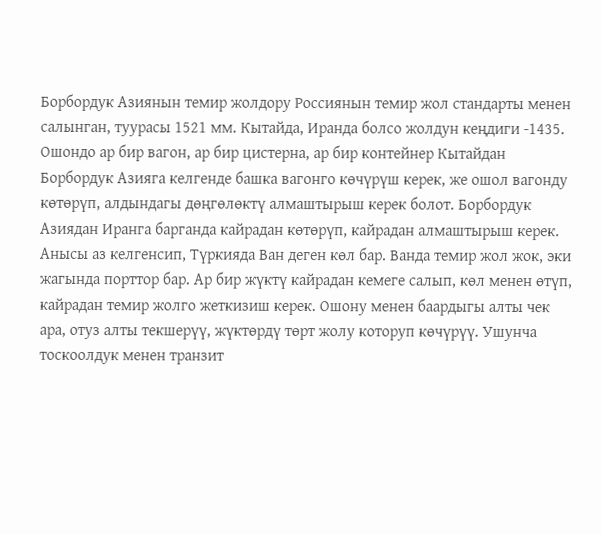Борбордук Азиянын темир жолдору Россиянын темир жол стандарты менен салынган, туурасы 1521 мм. Кытайда, Иранда болсо жолдун кеңдиги -1435. Ошондо ар бир вагон, ар бир цистерна, ар бир контейнер Кытайдан Борбордук Азияга келгенде башка вагонго көчүрүш керек, же ошол вагонду көтөрүп, алдындагы дөңгөлөктү алмаштырыш керек болот. Борбордук Азиядан Иранга барганда кайрадан көтөрүп, кайрадан алмаштырыш керек. Анысы аз келгенсип, Түркияда Ван деген көл бар. Ванда темир жол жок, эки жагында порттор бар. Ар бир жүктү кайрадан кемеге салып, көл менен өтүп, кайрадан темир жолго жеткизиш керек. Ошону менен баардыгы алты чек ара, отуз алты текшерүү, жүктөрдү төрт жолу которуп көчүрүү. Ушунча тоскоолдук менен транзит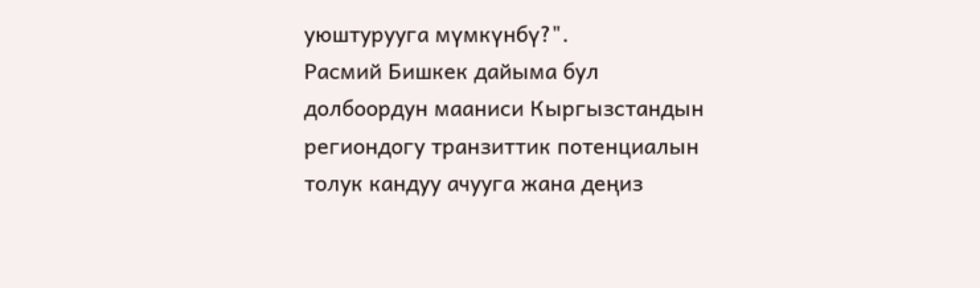уюштурууга мүмкүнбү?".
Расмий Бишкек дайыма бул долбоордун мааниси Кыргызстандын региондогу транзиттик потенциалын толук кандуу ачууга жана деңиз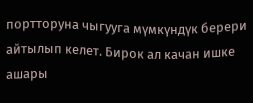портторуна чыгууга мүмкүндүк берери айтылып келет. Бирок ал качан ишке ашары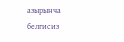азырынча белгисиз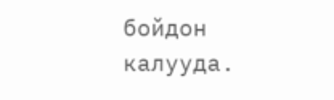бойдон калууда.